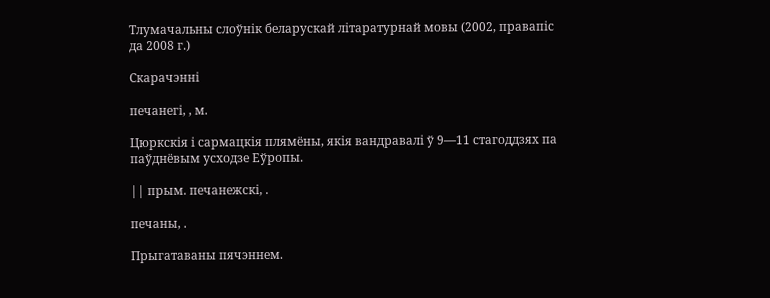Тлумачальны слоўнік беларускай літаратурнай мовы (2002, правапіс да 2008 г.)

Скарачэнні

печанегі, , м.

Цюркскія і сармацкія плямёны, якія вандравалі ў 9—11 стагоддзях па паўднёвым усходзе Еўропы.

|| прым. печанежскі, .

печаны, .

Прыгатаваны пячэннем.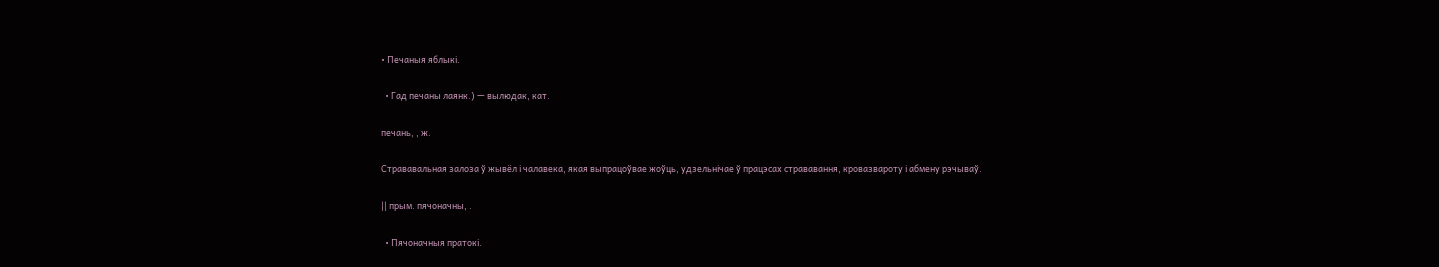• Печаныя яблыкі.

  • Гад печаны лаянк.) — вылюдак, кат.

печань, , ж.

Стрававальная залоза ў жывёл і чалавека, якая выпрацоўвае жоўць, удзельнічае ў працэсах стрававання, кровазвароту і абмену рэчываў.

|| прым. пячоначны, .

  • Пячоначныя пратокі.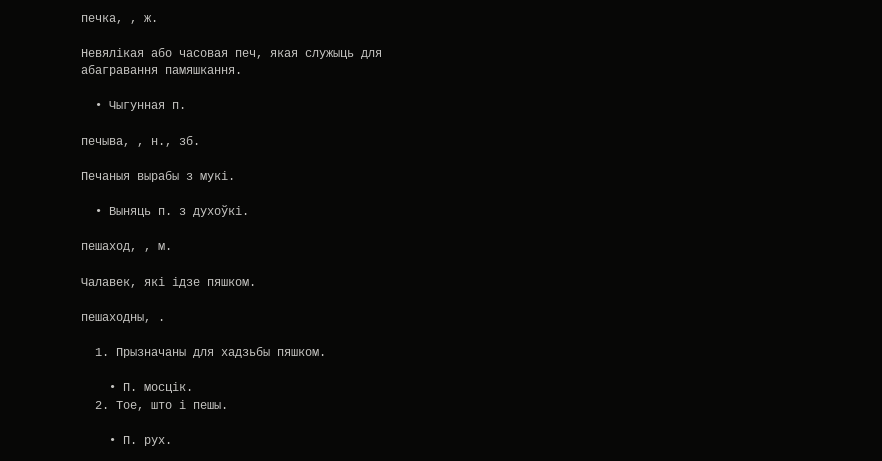печка, , ж.

Невялікая або часовая печ, якая служыць для абагравання памяшкання.

  • Чыгунная п.

печыва, , н., зб.

Печаныя вырабы з мукі.

  • Выняць п. з духоўкі.

пешаход, , м.

Чалавек, які ідзе пяшком.

пешаходны, .

  1. Прызначаны для хадзьбы пяшком.

    • П. мосцік.
  2. Тое, што і пешы.

    • П. рух.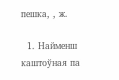пешка, , ж.

  1. Найменш каштоўная па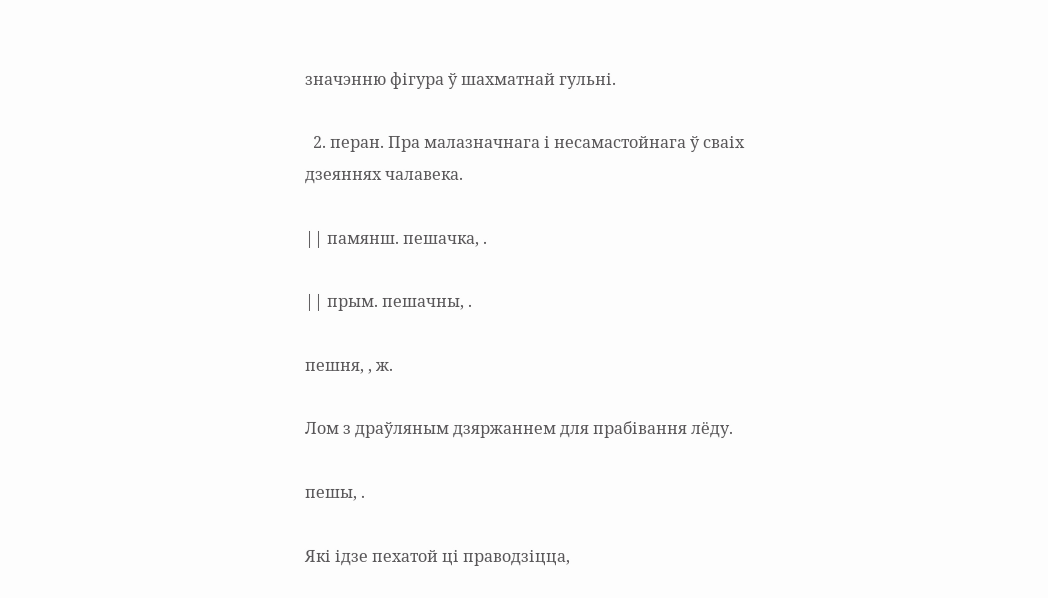значэнню фігура ў шахматнай гульні.

  2. перан. Пра малазначнага і несамастойнага ў сваіх дзеяннях чалавека.

|| памянш. пешачка, .

|| прым. пешачны, .

пешня, , ж.

Лом з драўляным дзяржаннем для прабівання лёду.

пешы, .

Які ідзе пехатой ці праводзіцца,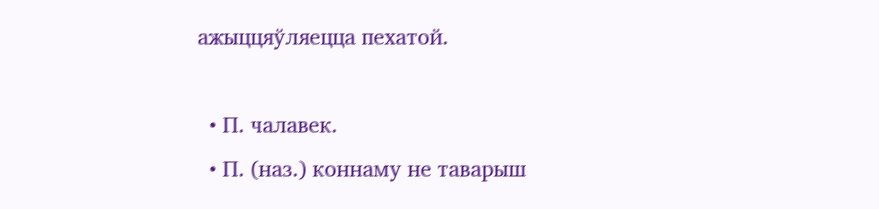ажыццяўляецца пехатой.

  • П. чалавек.
  • П. (наз.) коннаму не таварыш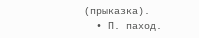(прыказка).
  • П. паход.